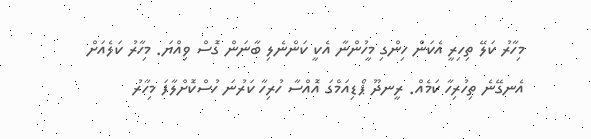މިހާރު ކަލޭ ތިހިރީ އެކަން ހިންގި މީހުންނާ އެކީ ކަންނެލި ބާނަން ގޮސް ވިއްޔަ. މިހާރު ކަލެއަށް އެނގޭނެ ތިހުރިހާ ކަމެއް. ރީނދޫ ޕޯޑިއަމްގަ އޮއްސާ ހުރިހާ ކަރުނަ ހުސްކޮށްލާފަ މިހާރު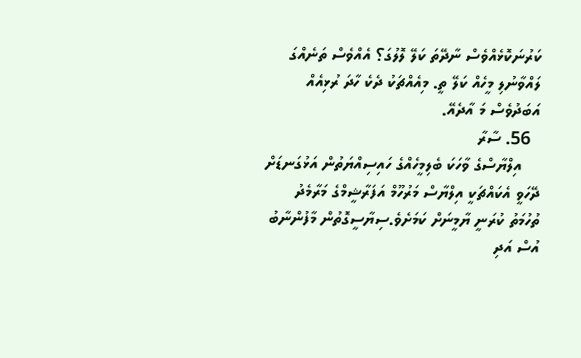ކަރުނަކޮޅެއްވެސް ނާދޭތަ ކަލޭ ލޮލުގަ؟ އެއްވެސް ތަނެއްގަ ލައްވާނުލި މީހެއް ކަލޭ ތީ. މިއެއްޗަކު ދެކެ ހާދަ ރުޅިއެއް އަބަދުވެސް މަ އާދެއޭ.
  56. ސާރާ
    އިލްޔާސްގެ ވާހަކަ ބެލިމީހެއްގެ ހައިސިއްޔަތުން އަޅުގަނޑަށް ދޭހަވީ އެކައްޗަކީ އިލްޔާސް މަރުހޫމް އަފަރާޝީމްގެ މަރާމެދު ތުހުމަތު ކުރަނީ ޔާމީނަށް ކަމަށެވެ.ސިޔާސީގޮތުން މާފުންނާބު އުސް އަދި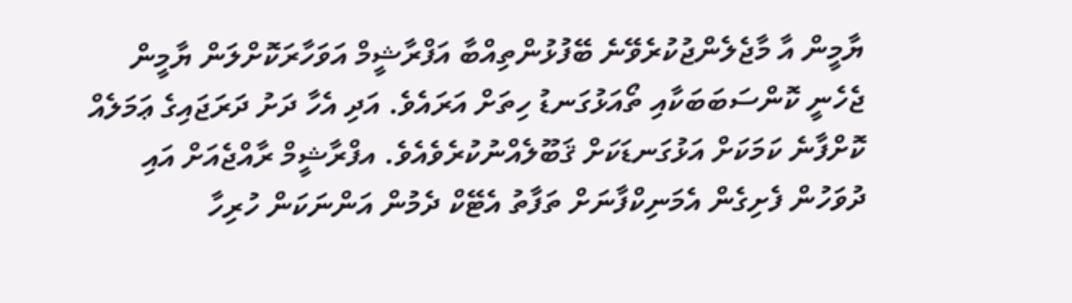ޔާމީން އާ މާޖެލެންޖުކުރެވޭނެ ބޭފުޅުންތިއްބާ އަފްރާޝީމް އަވަހާރަކޮށްލަން ޔާމީން ޖެހެނީ ކޮންސަބަބަކާއި ތޯއަޅުގަނޑު ހިތަށް އަރައެވެ. އަދި އެހާ ދަށު ދަރަޖައިގެ ޢަމަލެއް ކޮށްފާނެ ކަމަކަށް އަޅުގަނޑަކަށް ޤަބޫލެއްނުކުރެވެއެވެ. އފްރާޝީމް ރާއްޖެއަށް އައި ދުވަހުން ފެށިގެން އެމަނިކްފާނަށް ތަފާތު އެޓޭކް ދެމުން އަންނަކަން ހުރިހާ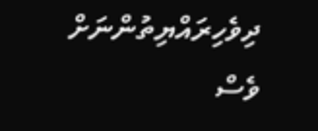ދިވެހިރައްޔިތުންނަށް ވެސް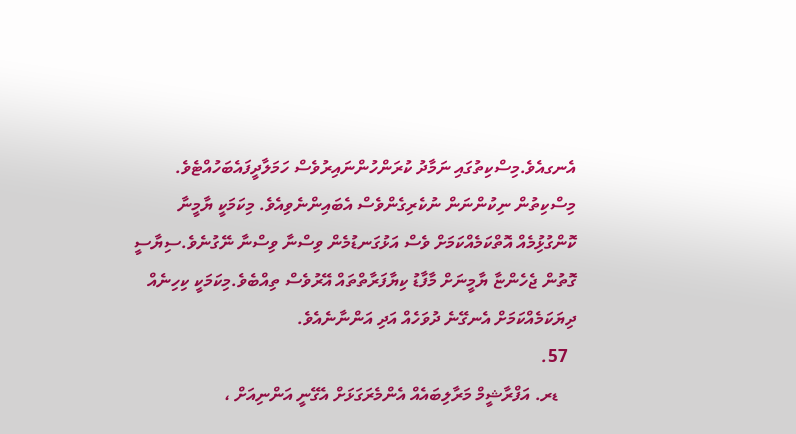އެނގއެވެ.މިސްކިތުގައި ނަމާދު ކުރަންހުންނައިރުވެސް ހަމަލާދީފައެބަހުއްޓެވެ. މިސްކިތުން ނިކުންނަން ނުކެރިގެންވެސް އެބައިންނެވިއެވެ. މިކަމަކީ ޔާމީނާ ކޮންގުޅުިމެއް އޮތްކަމެއްކަމަށް ވެސް އަޅުގަނޑުމެން ވިސްނާ ވިސްނާ ނޭގުނެވެ.ސިޔާސީ ގޮތުން ޖެހެންޏާ ޔާމީނަށް މާފާޑު ކިޔާފަރާތްތައް އޭރުވެސް ތިއްބެވެ.މިކަމަކީ ކިހިނެއް ދިޔަކަމެއްކަމަށް އެނގޭނެ ދުވަހެއް އަދި އަންނާނެއެވެ.
  57.
    ޑރ. އަފްރާޝީމް މަރާލިބައެއް އެންމެރަގަޅަށް އެގޭނީ އަންނިއަށް ،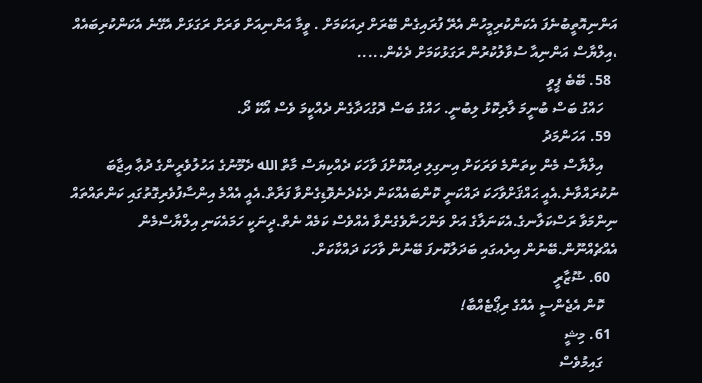އަންނިއޮތީބުނެފަ އެކަންކުރިމީހުން އެރޭ ފުރައިގެން ބޭރަށް ދިއަކަމަށް . ވީމާ އަންނިއަށް ވަރަށް ރަގަޅަށް އެގޭނެ އެކަންކުރިބައެއް ،އިލްޔާސް އަންނިއާ ސުވާލުކުރުން ރަގަޅުކަމަށް ދެކެން.....
  58. ބޭބެ ޕީވީ
    ހައްގު ބަސް ބުނީމަ ލާރިކޮޅު ލިބުނީ. ހައްގު ބަސް ދޮގުހަދާގެން ދެއްކީމަ ވެސް އޯކޭ ދޯ.
  59. އަހަންމަދު
    އިލްޔާސް މެން ކިތަންމެ ވަރަކަށް އިނގިލި ދިއްކޮށްފަ ވާހަކަ ދެއްކިޔަސް މާތް الله ދެމޫނުގެ އަހުލުވެރީންގެ ދުޢާ އިޖާބަ ނުކުރައްވާނެ.އެއީ ޙައްޤަށްވާހަކަ ދައްކަނީ ކޮންބައެއްކަން ދެކެދެނެވޮޑިގެންވާ ފަރާތް.އެއީ އެއްމެ އިންސާފުވެރިގޮތުގައި ކަންތައްތައް ނިންމަވާ ރަސްކަލާނގެ.އެކަނަލާގެ އަށް ވަންހަނާވެގެންވާ އެއްވެސް ކަމެއް ނެތް.ދީނަކީ ހަމައެކަނި އިލްޔާސްމެން އެއްޗެއްނޫން.ބޭނުން އިރެއގައި ބަދަލުކޮށފަ ބޭނުން ވާހަކަ ދައްކާކަށް.
  60. ޟޫޒާރީ
    ކޮން އެޖެންސީ އެއްގެ ރިޕޯޓެއްބާ!
  61. މިޝީ
    ގައިމުވެސް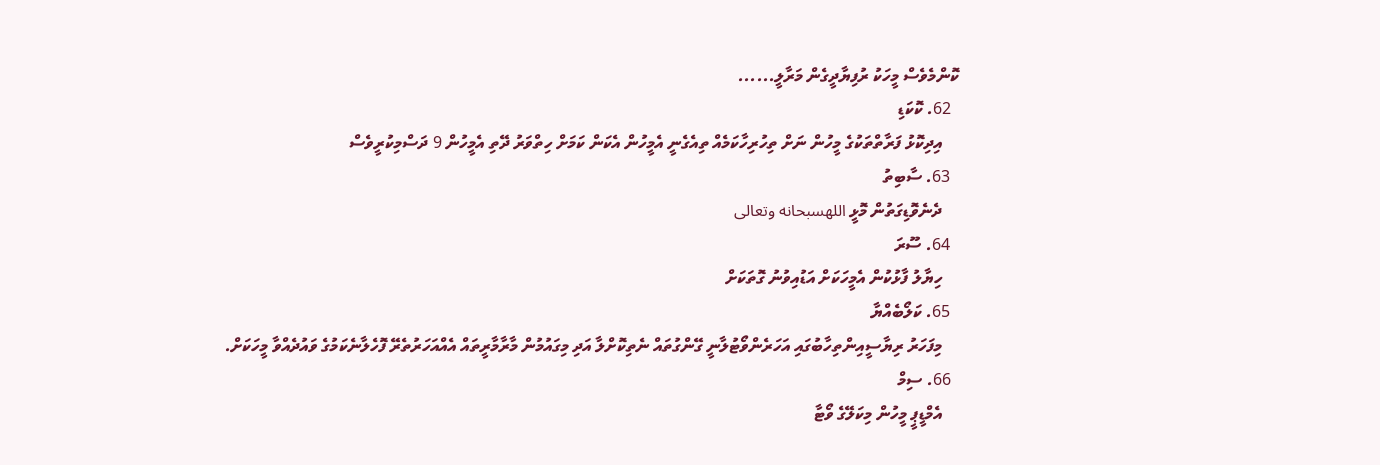ކޮންމެވެސް މީހަކު ރުފިޔާދީގެން މަރާލީ......
  62. ކޮކަޑި
    އިދިކޮޅު ފަރާތްތަކުގެ މީހުން ނަށް ތިހުރިހާކަމެއް ތިއެގެނީ އެމީހުން އެކަން ކަމަށް ހިތްވަރު ދޭތި އެމީހުން 9 ދަސްމިކުރީވެސް
  63. ސާބިތު
    ދެނެވޮޑިގަތުން މޮޅީ اللهسبحانه وتعالى
  64. ސޫރަ
    ހިޔާލު ފާޅުކުން އެމީހަކަށް އަޑުއިވުނު ގޮތަކަށް
  65. ކަލޯބެއްޔާ
    މިފަހަރު ރިޔާސީއިންތިހާބުގައި އަހަރެންވޯޓުލާނީ ގޭންގުތައް ނެތިކޮށްލާ އަދި މިގައުމުން މާރާމާރީތައް އެއްއަހަރުތެރޭ ފޮހެލާނެކަމުގެ ވައުދެއްވާ މީހަކަށް.
  66. ސިމް
    އެމްޑީޕީ މީހުން މިކަލޭގެ ވޯޓާ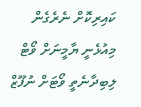ކައިރިކޮށް ނެރެގެން މިއުޅެނީ ޔާމީނަށް ވޯޓް ލިބިދާނެތީ ވޯޓަށް ނުފޫޒް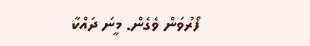ފޯރުވަން ވެގެން. މީނަ ދައްކާ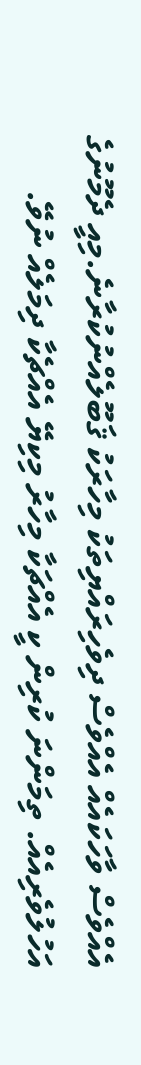އެއްވެސް ވާހަކައެއް އެއްވެސް ދިވެހިރައްޔިތަކު މިހާރަކު ޤަބޫލެއްނުކުރާނެ.މިއީ ދެމޫނުގެ އަހުލުވެރިއެއް. ތިމަންނަ ކުރިން ކީ އެއްޗަކާ މިހާރު މިކިޔޭ އެއްޗެކާ ދިމަލެއް ނުވޭ.